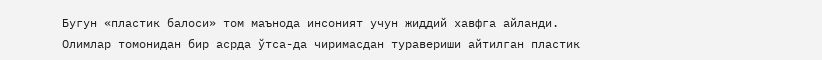Бугун «пластик балоси» том маънода инсоният учун жиддий хавфга айланди. Олимлар томонидан бир асрда ўтса-да чиримасдан туравериши айтилган пластик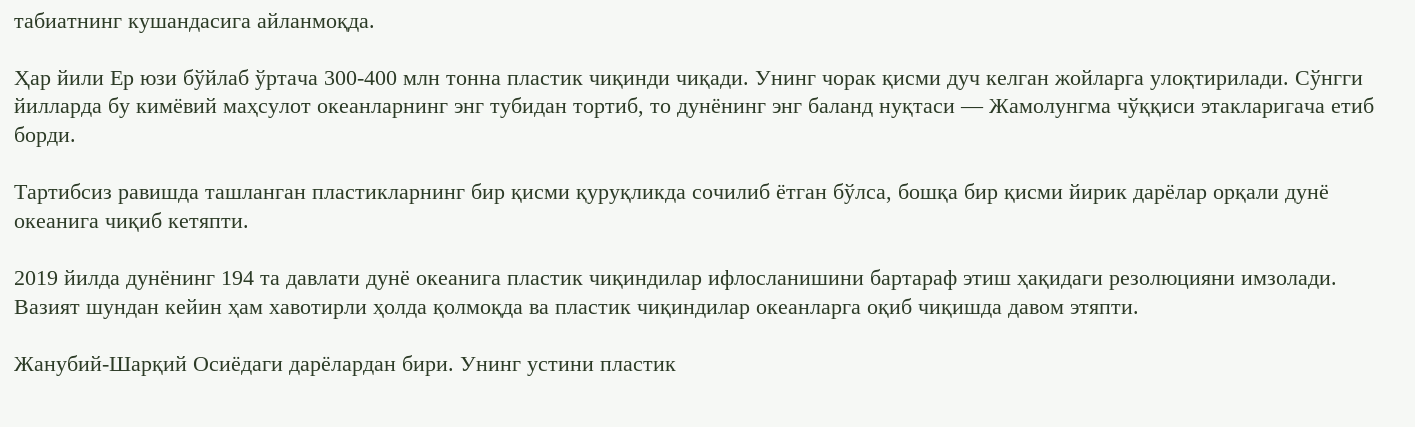табиатнинг кушандасига айланмоқда.

Ҳар йили Ер юзи бўйлаб ўртача 300-400 млн тонна пластик чиқинди чиқади. Унинг чорак қисми дуч келган жойларга улоқтирилади. Сўнгги йилларда бу кимёвий маҳсулот океанларнинг энг тубидан тортиб, то дунёнинг энг баланд нуқтаси — Жамолунгма чўққиси этакларигача етиб борди.

Тартибсиз равишда ташланган пластикларнинг бир қисми қуруқликда сочилиб ётган бўлса, бошқа бир қисми йирик дарёлар орқали дунё океанига чиқиб кетяпти.

2019 йилда дунёнинг 194 та давлати дунё океанига пластик чиқиндилар ифлосланишини бартараф этиш ҳақидаги резолюцияни имзолади. Вазият шундан кейин ҳам хавотирли ҳолда қолмоқда ва пластик чиқиндилар океанларга оқиб чиқишда давом этяпти.

Жанубий-Шарқий Осиёдаги дарёлардан бири. Унинг устини пластик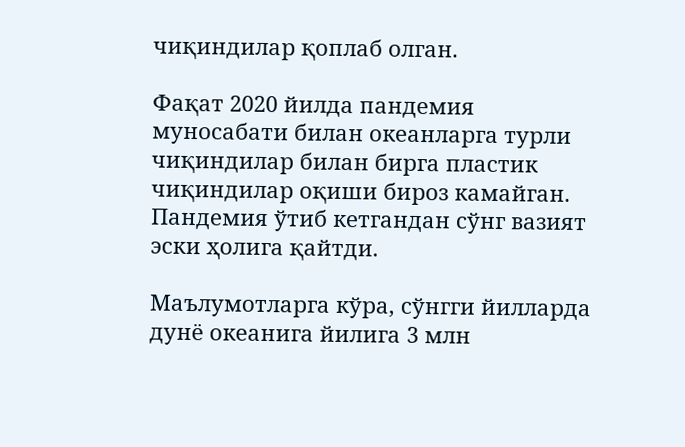чиқиндилар қоплаб олган.

Фақат 2020 йилда пандемия муносабати билан океанларга турли чиқиндилар билан бирга пластик чиқиндилар оқиши бироз камайган. Пандемия ўтиб кетгандан сўнг вазият эски ҳолига қайтди.

Маълумотларга кўра, сўнгги йилларда дунё океанига йилига 3 млн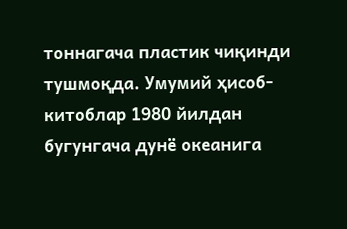тоннагача пластик чиқинди тушмоқда. Умумий ҳисоб-китоблар 1980 йилдан бугунгача дунё океанига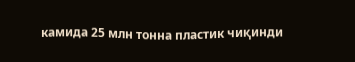камида 25 млн тонна пластик чиқинди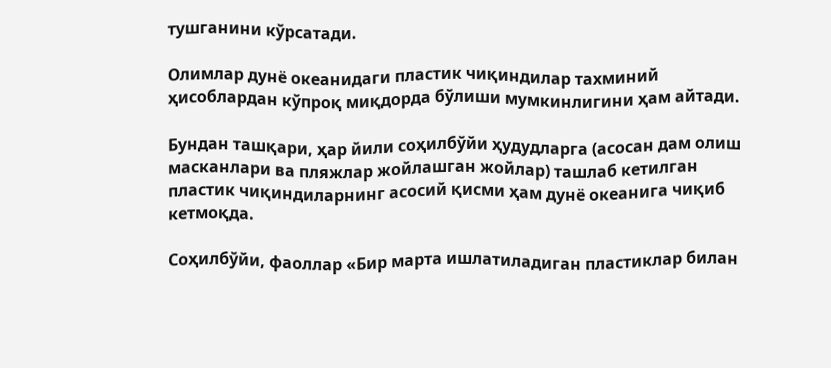тушганини кўрсатади.

Олимлар дунё океанидаги пластик чиқиндилар тахминий ҳисоблардан кўпроқ миқдорда бўлиши мумкинлигини ҳам айтади.

Бундан ташқари, ҳар йили соҳилбўйи ҳудудларга (асосан дам олиш масканлари ва пляжлар жойлашган жойлар) ташлаб кетилган пластик чиқиндиларнинг асосий қисми ҳам дунё океанига чиқиб кетмоқда.

Соҳилбўйи, фаоллар «Бир марта ишлатиладиган пластиклар билан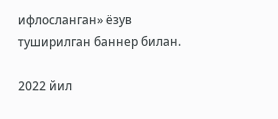ифлосланган» ёзув туширилган баннер билан.

2022 йил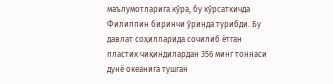маълумотларига кўра, бу кўрсаткичда Филиппин биринчи ўринда турибди. Бу давлат соҳилларида сочилиб ётган пластик чиқиндилардан 356 минг тоннаси дунё океанига тушган